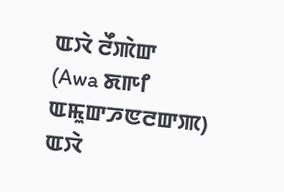ꯑꯋꯥ ꯂꯩꯄꯥꯛ
(Awa ꯗꯒꯤ ꯑꯃꯨꯛꯍꯟꯂꯛꯄ)
ꯑꯋꯥ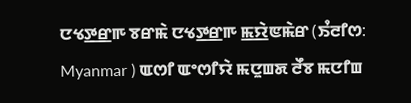ꯅꯠꯇ꯭ꯔꯒ ꯕꯔꯃꯥ ꯅꯠꯇ꯭ꯔꯒ ꯃ꯭ꯌꯥꯟꯃꯥꯔ (ꯏꯪꯂꯤꯁ: Myanmar ) ꯑꯁꯤ ꯑꯦꯁꯤꯌꯥ ꯃꯅꯨꯡꯗ ꯂꯩꯕ ꯃꯅꯤꯡ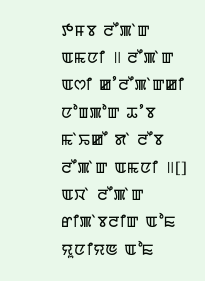ꯇꯝꯕ ꯂꯩꯄꯥꯛ ꯑꯃꯅꯤ ꯫ ꯂꯩꯄꯥꯛ ꯑꯁꯤ ꯀꯪꯂꯩꯄꯥꯛꯀꯤ ꯅꯣꯡꯄꯣꯛ ꯊꯪꯕ ꯃꯥꯢꯀꯩ ꯗꯥ ꯂꯩꯕ ꯂꯩꯄꯥꯛ ꯑꯃꯅꯤ ꯫[]
ꯑꯋꯥ ꯂꯩꯄꯥꯛ
ꯔꯤꯄꯥꯕꯂꯤꯛ ꯑꯣꯐ ꯌꯨꯅꯤꯌꯟ ꯑꯣꯐ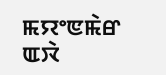ꯃꯌꯦꯟꯃꯥꯔ
ꯑꯋꯥ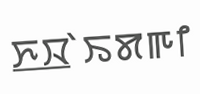ꯈ꯭ꯋꯥꯏꯗꯒꯤ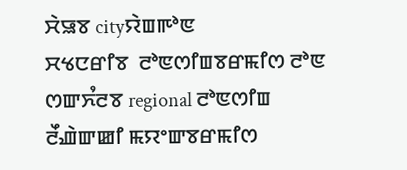ꯆꯥꯎꯕ cityꯌꯥꯡꯒꯣꯟ
ꯆꯠꯅꯔꯤꯕ  ꯂꯣꯟꯁꯤꯡꯕꯔꯃꯤꯁ ꯂꯣꯟ
ꯁꯛꯈꯪꯂꯕ regional ꯂꯣꯟꯁꯤꯡ
ꯂꯩꯉꯥꯛꯀꯤ ꯃꯌꯦꯛꯕꯔꯃꯤꯁ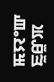ꯃꯌꯦꯛ
ꯐꯨꯔꯨꯞ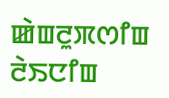ꯀꯥꯡꯂꯨꯞꯁꯤꯡ
ꯂꯥꯏꯅꯤꯡ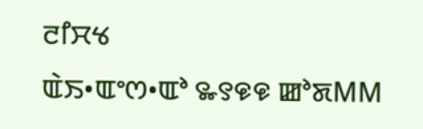ꯂꯤꯆꯠ
ꯑꯥꯏ•ꯑꯦꯁ•ꯑꯣ ꯳꯱꯶꯶ ꯀꯣꯗMM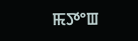ꯃꯇꯦꯡ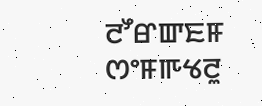ꯂꯧꯔꯛꯐꯝ
ꯁꯦꯝꯒꯠꯂꯨ